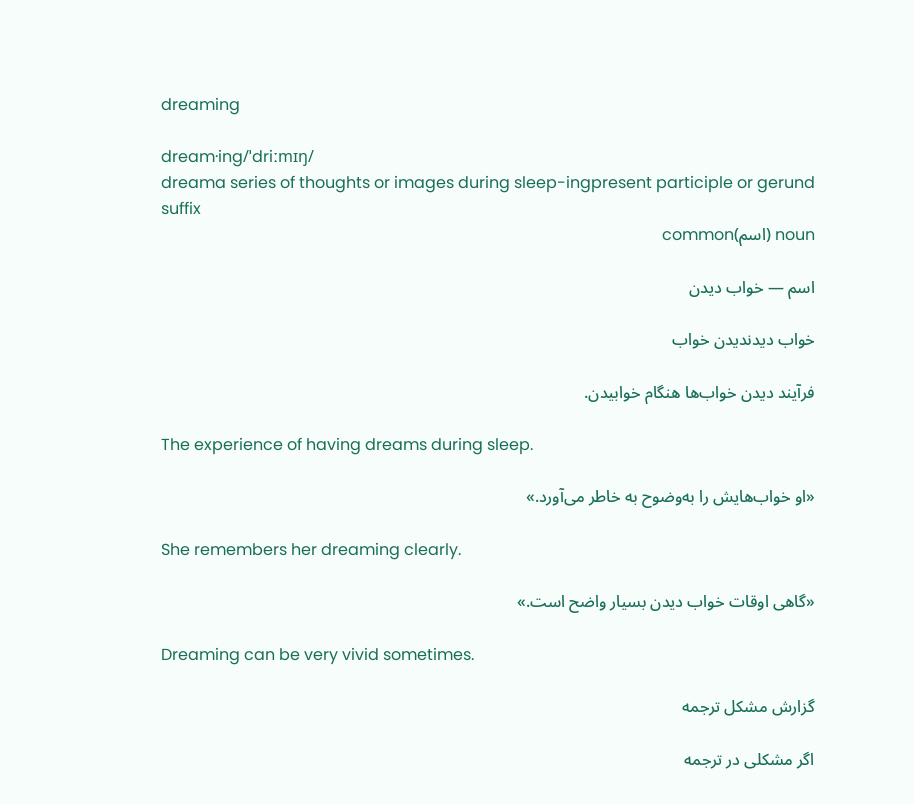dreaming

dream·ing/ˈdriːmɪŋ/
dreama series of thoughts or images during sleep-ingpresent participle or gerund suffix
noun (اسم)common

اسم — خواب دیدن

خواب دیدندیدن خواب

فرآیند دیدن خواب‌ها هنگام خوابیدن.

The experience of having dreams during sleep.

«او خواب‌هایش را به‌وضوح به خاطر می‌آورد.»

She remembers her dreaming clearly.

«گاهی اوقات خواب دیدن بسیار واضح است.»

Dreaming can be very vivid sometimes.

گزارش مشکل ترجمه

اگر مشکلی در ترجمه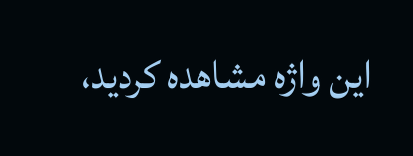این واژه مشاهده کردید،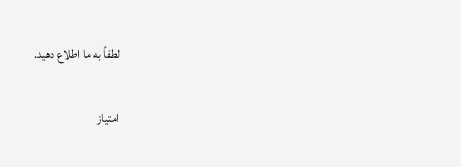لطفاً به ما اطلاع دهید.

امتیاز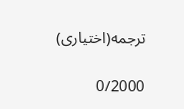ترجمه(اختیاری)

0/2000